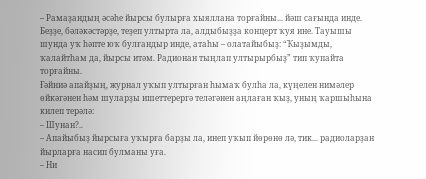– Рамаҙандың әсәһе йырсы булырға хыяллана торғайны... йәш сағында инде. Беҙҙе, бәләкәстәрҙе, теҙеп ултырта ла, алдыбыҙҙа концерт ҡуя ине. Тауышы шунда уҡ һәпте юҡ булғандыр инде, атаһы – олатайыбыҙ: “Ҡыҙымды, ҡалайтһам да, йырсы итәм. Радионан тыңлап ултырырбыҙ” тип ҡупайта торғайны.
Ғәйниә апайҙың, журнал уҡып ултырған һымаҡ булһа ла, күңелен нимәлер өйкәгәнен һәм шуларҙы ишеттерергә теләгәнен аңлаған ҡыҙ, уның ҡаршыһына килеп терәлә:
– Шунан?..
– Апайыбыҙ йырсыға уҡырға барҙы ла, инеп уҡып йөрөнө лә, тик... радиоларҙан йырларға насип булманы уға.
– Ни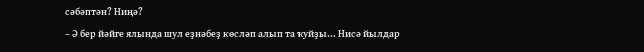сәбәптән? Ниңә?
– Ә бер йәйге ялында шул еҙнәбеҙ көсләп алып та ҡуйҙы... Нисә йылдар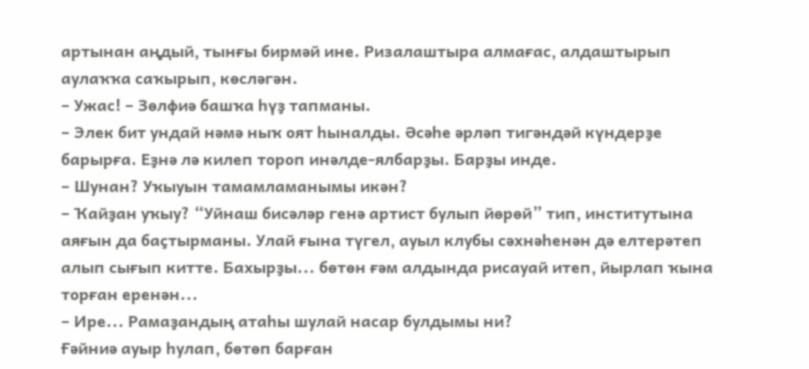артынан аңдый, тынғы бирмәй ине. Ризалаштыра алмағас, алдаштырып аулаҡҡа саҡырып, көсләгән.
– Ужас! – Зөлфиә башҡа һүҙ тапманы.
– Элек бит ундай нәмә ныҡ оят һыналды. Әсәһе әрләп тигәндәй күндерҙе барырға. Еҙнә лә килеп тороп инәлде-ялбарҙы. Барҙы инде.
– Шунан? Уҡыуын тамамламанымы икән?
– Ҡайҙан уҡыу? “Уйнаш бисәләр генә артист булып йөрөй” тип, институтына аяғын да баҫтырманы. Улай ғына түгел, ауыл клубы сәхнәһенән дә елтерәтеп алып сығып китте. Бахырҙы... бөтөн ғәм алдында рисауай итеп, йырлап ҡына торған еренән...
– Ире... Рамаҙандың атаһы шулай насар булдымы ни?
Ғәйниә ауыр һулап, бөтөп барған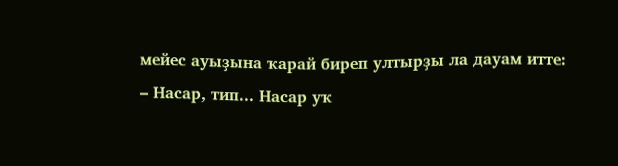мейес ауыҙына ҡарай биреп ултырҙы ла дауам итте:
– Насар, тип... Насар уҡ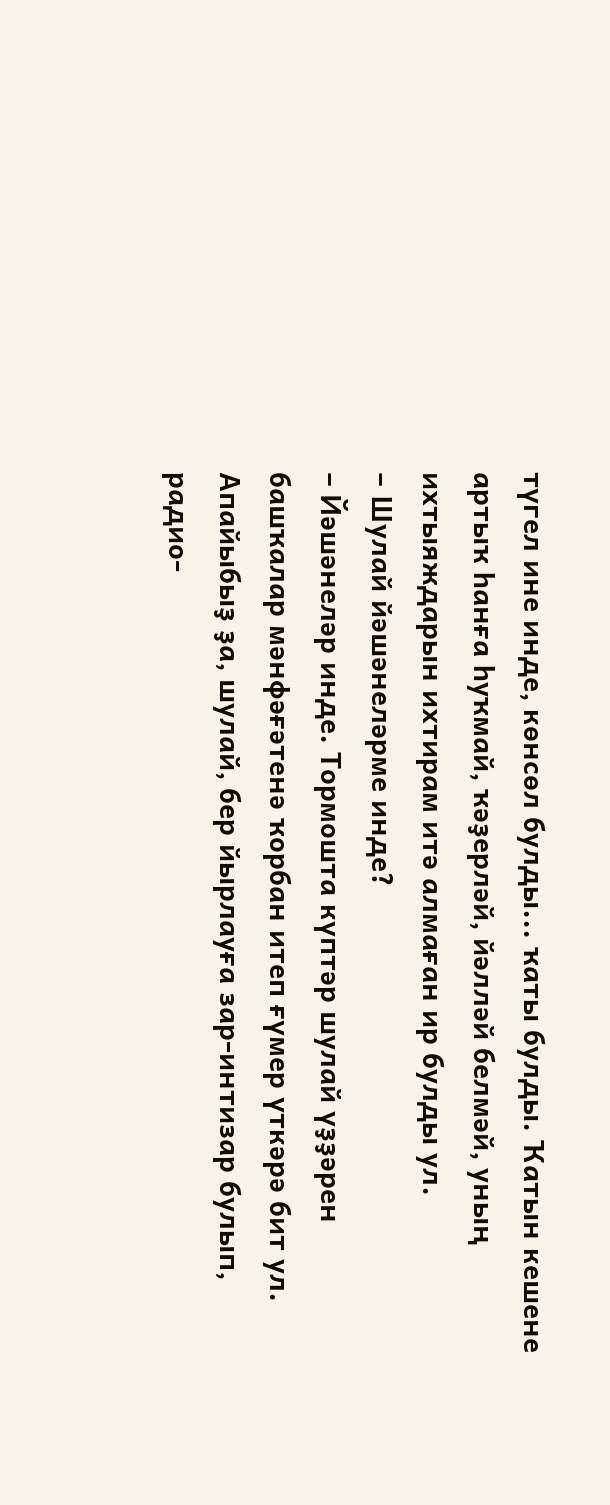түгел ине инде, көнсөл булды... ҡаты булды. Ҡатын кешене артыҡ һанға һуҡмай, ҡәҙерләй, йәлләй белмәй, уның ихтыяждарын ихтирам итә алмаған ир булды ул.
– Шулай йәшәнеләрме инде?
– Йәшәнеләр инде. Тормошта күптәр шулай үҙҙәрен башҡалар мәнфәғәтенә ҡорбан итеп ғүмер үткәрә бит ул. Апайыбыҙ ҙа, шулай, бер йырлауға зар-интизар булып, радио-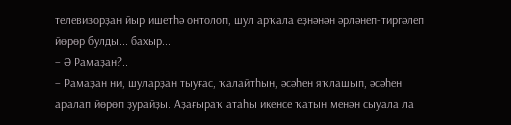телевизорҙан йыр ишетһә онтолоп, шул арҡала еҙнәнән әрләнеп-тиргәлеп йөрөр булды... бахыр...
– Ә Рамаҙан?..
– Рамаҙан ни, шуларҙан тыуғас, ҡалайтһын, әсәһен яҡлашып, әсәһен аралап йөрөп ҙурайҙы. Аҙағыраҡ атаһы икенсе ҡатын менән сыуала ла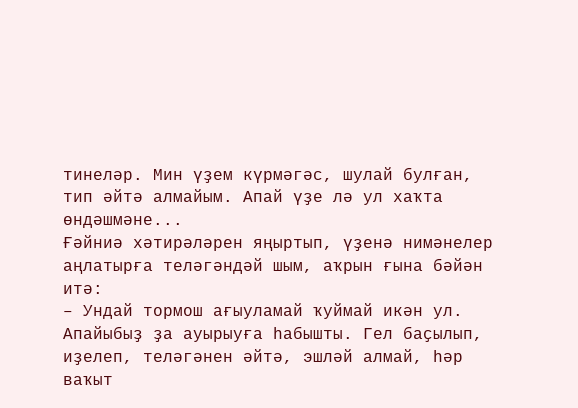тинеләр. Мин үҙем күрмәгәс, шулай булған, тип әйтә алмайым. Апай үҙе лә ул хаҡта өндәшмәне...
Ғәйниә хәтирәләрен яңыртып, үҙенә нимәнелер аңлатырға теләгәндәй шым, аҡрын ғына бәйән итә:
– Ундай тормош ағыуламай ҡуймай икән ул. Апайыбыҙ ҙа ауырыуға һабышты. Гел баҫылып, иҙелеп, теләгәнен әйтә, эшләй алмай, һәр ваҡыт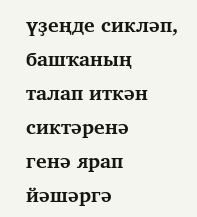үҙеңде сикләп, башҡаның талап иткән сиктәренә генә ярап йәшәргә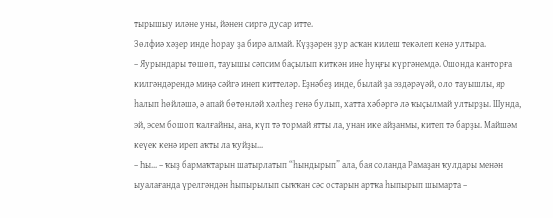тырышыу иләне уны, йәнен сиргә дусар итте.
Зөлфиә хәҙер инде һорау ҙа бирә алмай. Күҙҙәрен ҙур асҡан килеш текәлеп кенә ултыра.
– Яурындары төшөп, тауышы сәпсим баҫылып киткән ине һуңғы күргәнемдә. Ошонда канторға килгәндәрендә миңә сәйгә инеп киттеләр. Еҙнәбеҙ инде, былай ҙа эздәрәүәй, оло тауышлы, яр һалып һөйләшә, ә апай бөтөнләй хәлһеҙ генә булып, хатта хәбәргә лә ҡыҫылмай ултырҙы. Шунда, эй, эсем бошоп ҡалғайны, ана, күп тә тормай ятты ла, унан ике айҙанмы, китеп тә барҙы. Майшәм кеүек кенә иреп аҡты ла ҡуйҙы...
– Һы... – ҡыҙ бармаҡтарын шатырлатып “һындырып” ала, бая соланда Рамаҙан ҡулдары менән ыуалағанда үрелгәндән һыпырылып сыҡҡан сәс остарын артҡа һыпырып шымарта –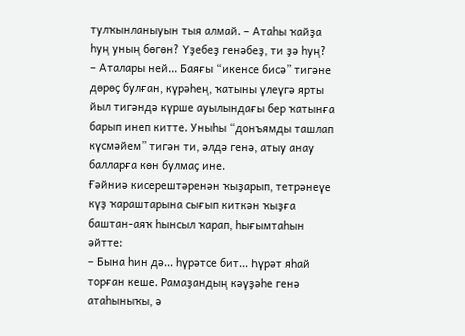тулҡынланыуын тыя алмай. – Атаһы ҡайҙа һуң уның бөгөн? Үҙебеҙ генәбеҙ, ти ҙә һуң?
– Аталары ней... Баяғы “икенсе бисә” тигәне дөрөҫ булған, күрәһең, ҡатыны үлеүгә ярты йыл тигәндә күрше ауылындағы бер ҡатынға барып инеп китте. Уныһы “донъямды ташлап күсмәйем” тигән ти, әлдә генә, атыу анау балларға көн булмаҫ ине.
Ғәйниә кисерештәренән ҡыҙарып, тетрәнеүе күҙ ҡараштарына сығып киткән ҡыҙға баштан-аяҡ һынсыл ҡарап, һығымтаһын әйтте:
– Бына һин дә... һүрәтсе бит... Һүрәт яһай торған кеше. Рамаҙандың кәүҙәһе генә атаһыныҡы, ә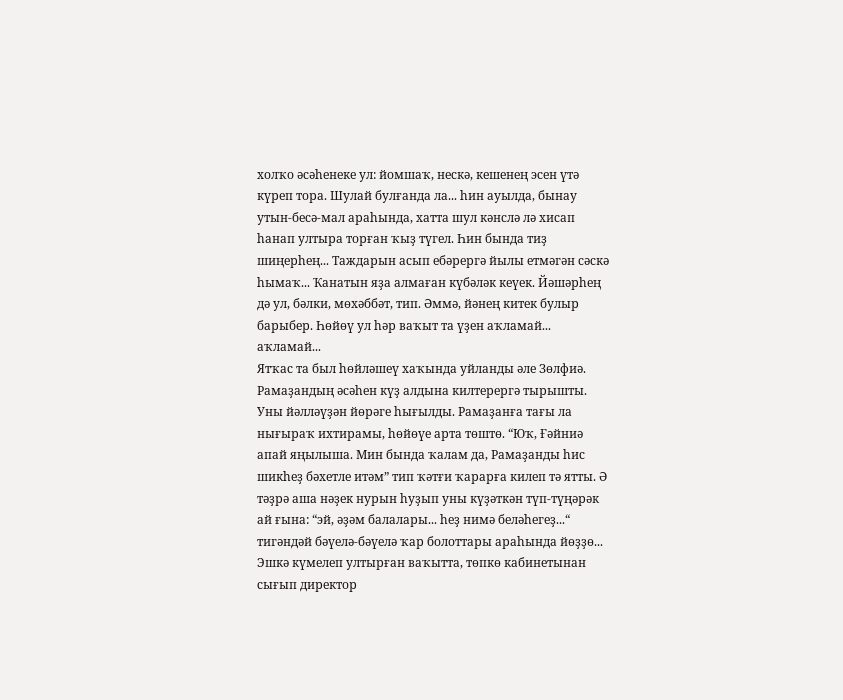холҡо әсәһенеке ул: йомшаҡ, нескә, кешенең эсен үтә күреп тора. Шулай булғанда ла... һин ауылда, бынау утын-бесә-мал араһында, хатта шул кәнслә лә хисап һанап ултыра торған ҡыҙ түгел. Һин бында тиҙ шиңерһең... Таждарын асып ебәрергә йылы етмәгән сәскә һымаҡ... Ҡанатын яҙа алмаған күбәләк кеүек. Йәшәрһең дә ул, бәлки, мөхәббәт, тип. Әммә, йәнең китек булыр барыбер. Һөйөү ул һәр ваҡыт та үҙен аҡламай... аҡламай...
Ятҡас та был һөйләшеү хаҡында уйланды әле Зөлфиә. Рамаҙандың әсәһен күҙ алдына килтерергә тырышты. Уны йәлләүҙән йөрәге һығылды. Рамаҙанға тағы ла нығыраҡ ихтирамы, һөйөүе арта төштө. “Юҡ, Ғәйниә апай яңылыша. Мин бында ҡалам да, Рамаҙанды һис шикһеҙ бәхетле итәм” тип ҡәтғи ҡарарға килеп тә ятты. Ә тәҙрә аша нәҙек нурын һуҙып уны күҙәткән түп-түңәрәк ай ғына: “эй, әҙәм балалары... һеҙ нимә беләһегеҙ...“ тигәндәй бәүелә-бәүелә ҡар болоттары араһында йөҙҙө...
Эшкә күмелеп ултырған ваҡытта, төпкө кабинетынан сығып директор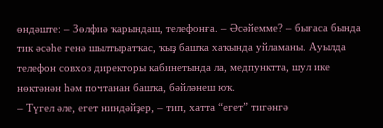өндәште: – Зөлфиә ҡарындаш, телефонға. – Әсәйемме? – бығаса бында тик әсәһе генә шылтыратҡас, ҡыҙ башҡа хаҡында уйламаны. Ауылда телефон совхоз директоры кабинетында ла, медпунктта, шул ике нөктәнән һәм почтанан башҡа, бәйләнеш юҡ.
– Түгел әле, егет ниндәйҙер, – тип, хатта “егет” тигәнгә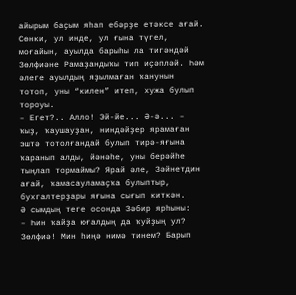айырым баҫым яһап ебәрҙе етәксе ағай. Сөнки, ул инде, ул ғына түгел, моғайын, ауылда барыһы ла тигәндәй Зөлфиәне Рамаҙандыҡы тип иҫәпләй. Һәм әлеге ауылдың яҙылмаған ҡанунын тотоп, уны “килен” итеп, хужа булып тороуы.
– Егет?.. Алло! Эй-йе... Ә-ә... – ҡыҙ, ҡаушауҙан, ниндәйҙер ярамаған эштә тотолғандай булып тирә-яғына ҡаранып алды, йәнәһе, уны берәйһе тыңлап тормаймы? Ярай әле, Зәйнетдин ағай, ҡамасауламаҫҡа булыптыр, бухгалтерҙары яғына сығып киткән.
Ә сымдың теге осонда Зәбир ярһыны:
– Һин ҡайҙа юғалдың да ҡуйҙың ул? Зөлфиә! Мин һиңә нимә тинем? Барып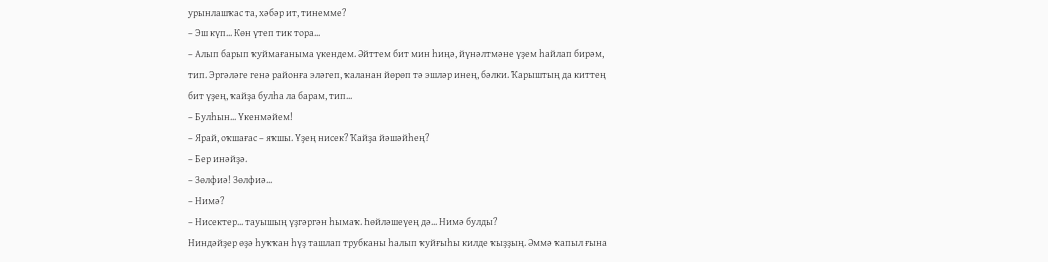урынлашҡас та, хәбәр ит, тинемме?
– Эш күп... Көн үтеп тик тора...
– Алып барып ҡуймағаныма үкендем. Әйттем бит мин һиңә, йүнәлтмәне үҙем һайлап бирәм, тип. Эргәләге генә районға эләгеп, ҡаланан йөрөп тә эшләр инең, бәлки. Ҡарыштың да киттең бит үҙең, ҡайҙа булһа ла барам, тип...
– Булһын... Үкенмәйем!
– Ярай, оҡшағас – яҡшы. Үҙең нисек? Ҡайҙа йәшәйһең?
– Бер инәйҙә.
– Зөлфиә! Зөлфиә...
– Нимә?
– Нисектер... тауышың үҙгәргән һымаҡ. Һөйләшеүең дә... Нимә булды?
Ниндәйҙер өҙә һуҡҡан һүҙ ташлап трубканы һалып ҡуйғыһы килде ҡыҙҙың. Әммә ҡапыл ғына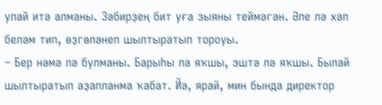улай итә алманы. Зәбирҙең бит уға зыяны теймәгән. Әле лә хәл беләм тип, өҙгөләнеп шылтыратып тороуы.
– Бер нәмә лә булманы. Барыһы ла яҡшы, эштә лә яҡшы. Былай шылтыратып аҙапланма ҡабат. Йә, ярай, мин бында директор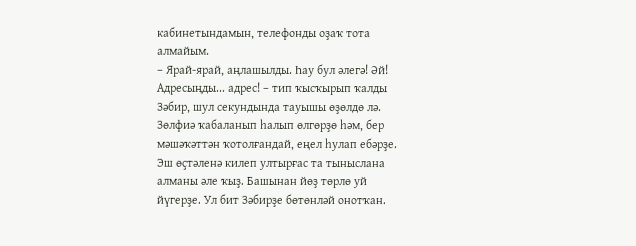кабинетындамын, телефонды оҙаҡ тота алмайым.
– Ярай-ярай, аңлашылды. Һау бул әлегә! Әй! Адресыңды... адрес! – тип ҡысҡырып ҡалды Зәбир, шул секундында тауышы өҙөлдө лә. Зөлфиә ҡабаланып һалып өлгөрҙө һәм, бер мәшәҡәттән ҡотолғандай, еңел һулап ебәрҙе.
Эш өҫтәленә килеп ултырғас та тыныслана алманы әле ҡыҙ. Башынан йөҙ төрлө уй йүгерҙе. Ул бит Зәбирҙе бөтөнләй онотҡан.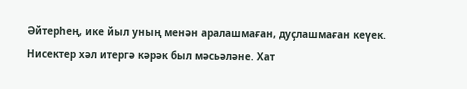Әйтерһең, ике йыл уның менән аралашмаған, дуҫлашмаған кеүек. Нисектер хәл итергә кәрәк был мәсьәләне. Хат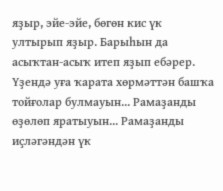яҙыр, эйе-эйе, бөгөн кис үк ултырып яҙыр. Барыһын да асыҡтан-асыҡ итеп яҙып ебәрер. Үҙендә уға ҡарата хөрмәттән башҡа тойғолар булмауын... Рамаҙанды өҙөлөп яратыуын... Рамаҙанды иҫләгәндән үк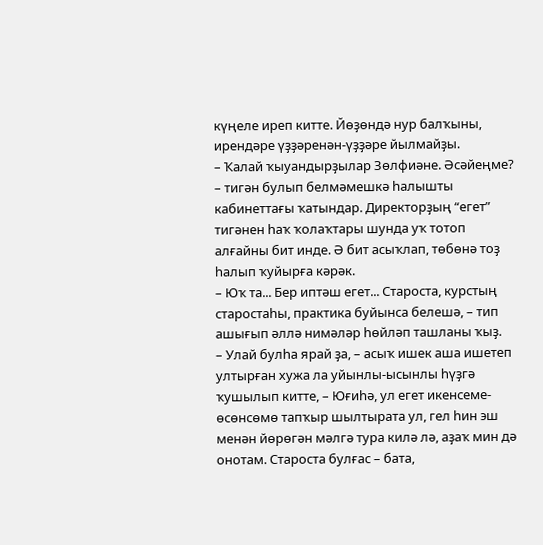күңеле иреп китте. Йөҙөндә нур балҡыны, ирендәре үҙҙәренән-үҙҙәре йылмайҙы.
– Ҡалай ҡыуандырҙылар Зөлфиәне. Әсәйеңме? – тигән булып белмәмешкә һалышты кабинеттағы ҡатындар. Директорҙың “егет” тигәнен һаҡ ҡолаҡтары шунда уҡ тотоп алғайны бит инде. Ә бит асыҡлап, төбөнә тоҙ һалып ҡуйырға кәрәк.
– Юҡ та... Бер иптәш егет... Староста, курстың старостаһы, практика буйынса белешә, – тип ашығып әллә нимәләр һөйләп ташланы ҡыҙ.
– Улай булһа ярай ҙа, – асыҡ ишек аша ишетеп ултырған хужа ла уйынлы-ысынлы һүҙгә ҡушылып китте, – Юғиһә, ул егет икенсеме-өсөнсөмө тапҡыр шылтырата ул, гел һин эш менән йөрөгән мәлгә тура килә лә, аҙаҡ мин дә онотам. Староста булғас – бата,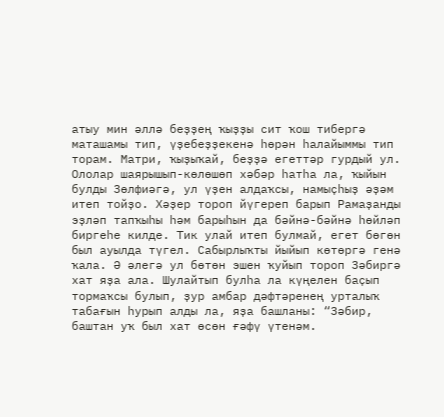атыу мин әллә беҙҙең ҡыҙҙы сит ҡош тибергә маташамы тип, үҙебеҙҙекенә һөрән һалайыммы тип торам. Матри, ҡыҙыҡай, беҙҙә егеттәр гурдый ул.
Ололар шаярышып-көлөшөп хәбәр һатһа ла, ҡыйын булды Зөлфиәгә, ул үҙен алдаҡсы, намыҫһыҙ әҙәм итеп тойҙо. Хәҙер тороп йүгереп барып Рамаҙанды эҙләп тапҡыһы һәм барыһын да бәйнә-бәйнә һөйләп биргеһе килде. Тик улай итеп булмай, егет бөгөн был ауылда түгел. Сабырлыҡты йыйып көтөргә генә ҡала. Ә әлегә ул бөтөн эшен ҡуйып тороп Зәбиргә хат яҙа ала. Шулайтып булһа ла күңелен баҫып тормаҡсы булып, ҙур амбар дәфтәренең урталыҡ табағын һурып алды ла, яҙа башланы: “Зәбир, баштан уҡ был хат өсөн ғәфү үтенәм.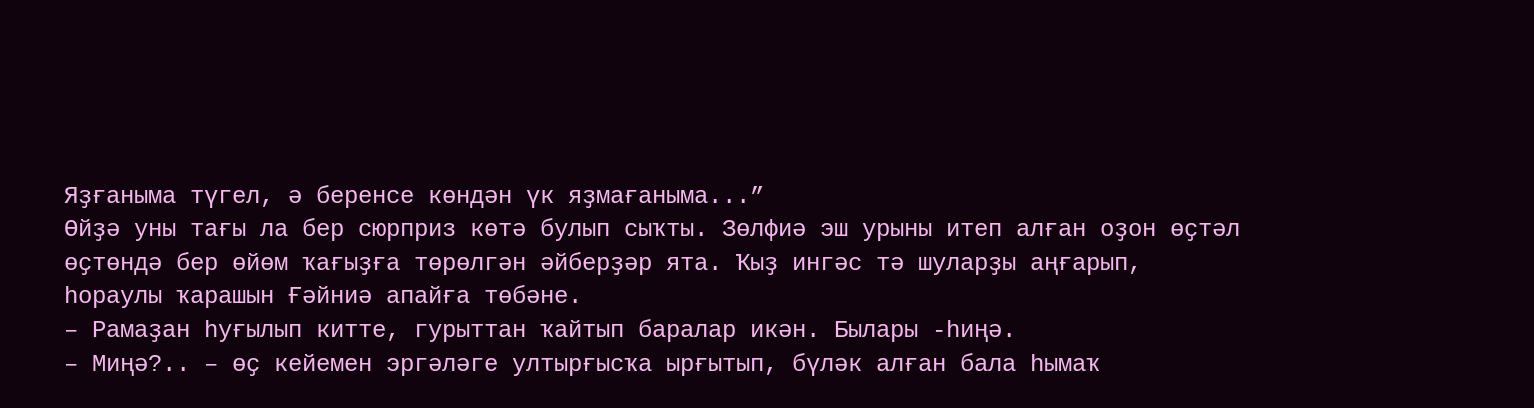Яҙғаныма түгел, ә беренсе көндән үк яҙмағаныма...”
Өйҙә уны тағы ла бер сюрприз көтә булып сыҡты. Зөлфиә эш урыны итеп алған оҙон өҫтәл өҫтөндә бер өйөм ҡағыҙға төрөлгән әйберҙәр ята. Ҡыҙ ингәс тә шуларҙы аңғарып, һораулы ҡарашын Ғәйниә апайға төбәне.
– Рамаҙан һуғылып китте, гурыттан ҡайтып баралар икән. Былары -һиңә.
– Миңә?.. – өҫ кейемен эргәләге ултырғысҡа ырғытып, бүләк алған бала һымаҡ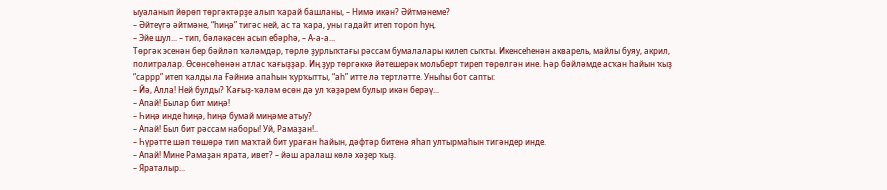ыуаланып йөрөп төргәктәрҙе алып ҡарай башланы, – Нимә икән? Әйтмәнеме?
– Әйтеүгә әйтмәне, “һиңә” тигәс ней, ас та ҡара, уны гадайт итеп тороп һуң.
– Эйе шул... – тип, бәләкәсен асып ебәрһә, – А-а-а...
Төргәк эсенән бер бәйләп ҡәләмдәр, төрлө ҙурлыҡтағы рәссам бумалалары килеп сыҡты. Икенсеһенән акварель, майлы буяу, акрил, политралар. Өсөнсөһөнән атлас ҡағыҙҙар. Иң ҙур төргәккә йәтешерәк мольберт тиреп төрөлгән ине. Һәр бәйләмде асҡан һайын ҡыҙ “саррр” итеп ҡалды ла Ғәйниә апаһын ҡурҡытты, “аһ” итте лә тертләтте. Уныһы бот сапты:
– Йә, Алла! Ней булды? Ҡағыҙ-ҡәләм өсөн дә ул ҡәҙәрем булыр икән берәү...
– Апай! Былар бит миңә!
– Һиңә инде һиңә, һиңә бумай миңәме атыу?
– Апай! Был бит рәссам наборы! Уй, Рамаҙан!..
– Һүрәтте шәп төшөрә тип маҡтай бит ураған һайын, дәфтәр битенә яһап ултырмаһын тигәндер инде.
– Апай! Мине Рамаҙан ярата, ивет? – йәш аралаш көлә хәҙер ҡыҙ.
– Яраталыр...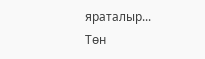яраталыр...
Төн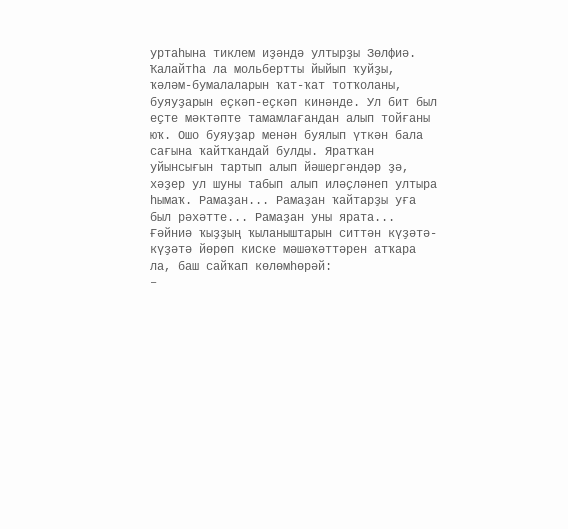уртаһына тиклем иҙәндә ултырҙы Зөлфиә. Ҡалайтһа ла мольбертты йыйып ҡуйҙы, ҡәләм-бумалаларын ҡат-ҡат тотҡоланы, буяуҙарын еҫкәп-еҫкәп кинәнде. Ул бит был еҫте мәктәпте тамамлағандан алып тойғаны юҡ. Ошо буяуҙар менән буялып үткән бала сағына ҡайтҡандай булды. Яратҡан уйынсығын тартып алып йәшергәндәр ҙә, хәҙер ул шуны табып алып иләҫләнеп ултыра һымаҡ. Рамаҙан... Рамаҙан ҡайтарҙы уға был рәхәтте... Рамаҙан уны ярата...
Ғәйниә ҡыҙҙың ҡыланыштарын ситтән күҙәтә-күҙәтә йөрөп киске мәшәҡәттәрен атҡара ла, баш сайҡап көлөмһөрәй:
–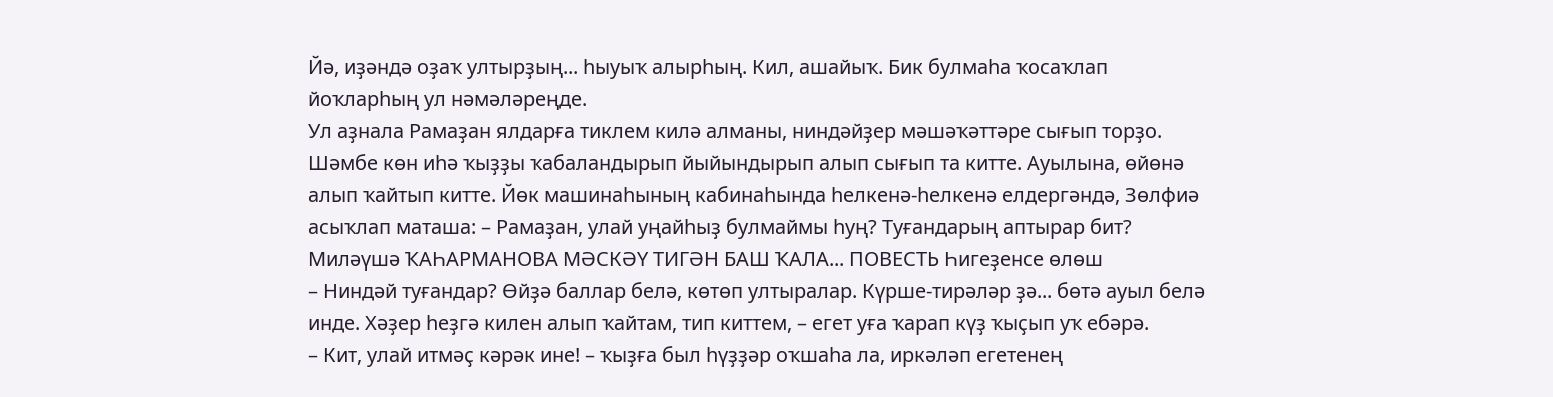Йә, иҙәндә оҙаҡ ултырҙың... һыуыҡ алырһың. Кил, ашайыҡ. Бик булмаһа ҡосаҡлап йоҡларһың ул нәмәләреңде.
Ул аҙнала Рамаҙан ялдарға тиклем килә алманы, ниндәйҙер мәшәҡәттәре сығып торҙо. Шәмбе көн иһә ҡыҙҙы ҡабаландырып йыйындырып алып сығып та китте. Ауылына, өйөнә алып ҡайтып китте. Йөк машинаһының кабинаһында һелкенә-һелкенә елдергәндә, Зөлфиә асыҡлап маташа: – Рамаҙан, улай уңайһыҙ булмаймы һуң? Туғандарың аптырар бит?
Миләүшә ҠАҺАРМАНОВА МӘСКӘҮ ТИГӘН БАШ ҠАЛА... ПОВЕСТЬ Һигеҙенсе өлөш
– Ниндәй туғандар? Өйҙә баллар белә, көтөп ултыралар. Күрше-тирәләр ҙә... бөтә ауыл белә инде. Хәҙер һеҙгә килен алып ҡайтам, тип киттем, – егет уға ҡарап күҙ ҡыҫып уҡ ебәрә.
– Кит, улай итмәҫ кәрәк ине! – ҡыҙға был һүҙҙәр оҡшаһа ла, иркәләп егетенең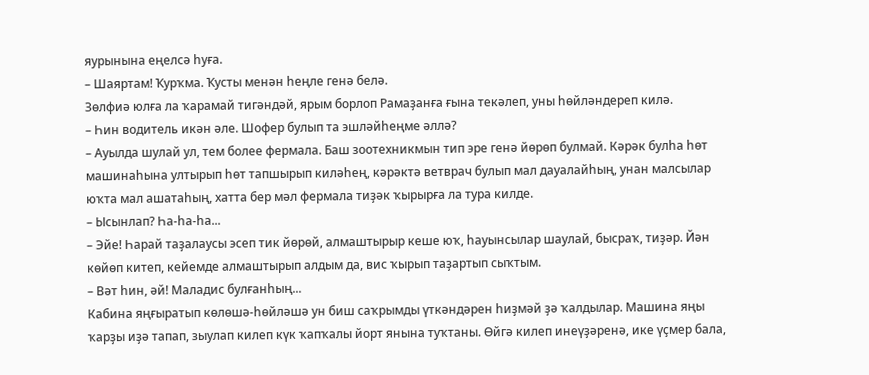яурынына еңелсә һуға.
– Шаяртам! Ҡурҡма. Ҡусты менән һеңле генә белә.
Зөлфиә юлға ла ҡарамай тигәндәй, ярым борлоп Рамаҙанға ғына текәлеп, уны һөйләндереп килә.
– Һин водитель икән әле. Шофер булып та эшләйһеңме әллә?
– Ауылда шулай ул, тем более фермала. Баш зоотехникмын тип эре генә йөрөп булмай. Кәрәк булһа һөт машинаһына ултырып һөт тапшырып киләһең, кәрәктә ветврач булып мал дауалайһың, унан малсылар юҡта мал ашатаһың, хатта бер мәл фермала тиҙәк ҡырырға ла тура килде.
– Ысынлап? Һа-һа-һа...
– Эйе! Һарай таҙалаусы эсеп тик йөрөй, алмаштырыр кеше юҡ, һауынсылар шаулай, бысраҡ, тиҙәр. Йән көйөп китеп, кейемде алмаштырып алдым да, вис ҡырып таҙартып сыҡтым.
– Вәт һин, әй! Маладис булғанһың...
Кабина яңғыратып көлөшә-һөйләшә ун биш саҡрымды үткәндәрен һиҙмәй ҙә ҡалдылар. Машина яңы ҡарҙы иҙә тапап, зыулап килеп күк ҡапҡалы йорт янына туҡтаны. Өйгә килеп инеүҙәренә, ике үҫмер бала,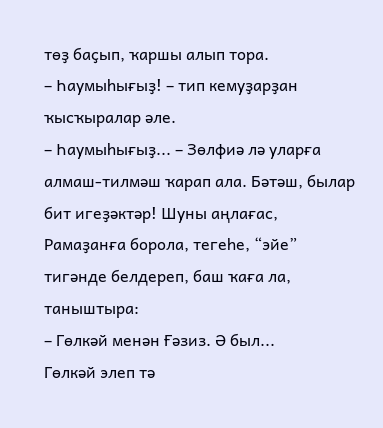төҙ баҫып, ҡаршы алып тора.
– Һаумыһығыҙ! – тип кемуҙарҙан ҡысҡыралар әле.
– Һаумыһығыҙ... – Зөлфиә лә уларға алмаш-тилмәш ҡарап ала. Бәтәш, былар бит игеҙәктәр! Шуны аңлағас, Рамаҙанға борола, тегеһе, “эйе” тигәнде белдереп, баш ҡаға ла, таныштыра:
– Гөлкәй менән Ғәзиз. Ә был...
Гөлкәй элеп тә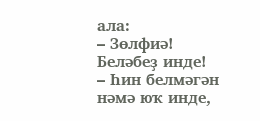ала:
– Зөлфиә! Беләбеҙ инде!
– Һин белмәгән нәмә юҡ инде,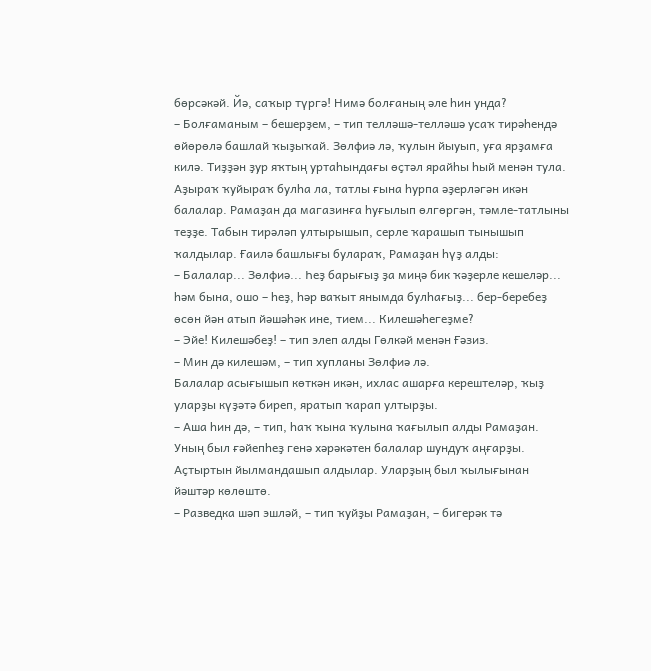бөрсәкәй. Йә, саҡыр түргә! Нимә болғаның әле һин унда?
– Болғаманым – бешерҙем, – тип телләшә-телләшә усаҡ тирәһендә өйөрөлә башлай ҡыҙыҡай. Зөлфиә лә, ҡулын йыуып, уға ярҙамға килә. Тиҙҙән ҙур яҡтың уртаһындағы өҫтәл ярайһы һый менән тула. Аҙыраҡ ҡуйыраҡ булһа ла, татлы ғына һурпа әҙерләгән икән балалар. Рамаҙан да магазинға һуғылып өлгөргән, тәмле-татлыны теҙҙе. Табын тирәләп ултырышып, серле ҡарашып тынышып ҡалдылар. Ғаилә башлығы булараҡ, Рамаҙан һүҙ алды:
– Балалар... Зөлфиә... Һеҙ барығыҙ ҙа миңә бик ҡәҙерле кешеләр... һәм бына, ошо – һеҙ, һәр ваҡыт янымда булһағыҙ... бер-беребеҙ өсөн йән атып йәшәһәк ине, тием... Килешәһегеҙме?
– Эйе! Килешәбеҙ! – тип элеп алды Гөлкәй менән Ғәзиз.
– Мин дә килешәм, – тип хупланы Зөлфиә лә.
Балалар асығышып көткән икән, ихлас ашарға керештеләр, ҡыҙ уларҙы күҙәтә биреп, яратып ҡарап ултырҙы.
– Аша һин дә, – тип, һаҡ ҡына ҡулына ҡағылып алды Рамаҙан. Уның был ғәйепһеҙ генә хәрәкәтен балалар шундуҡ аңғарҙы. Аҫтыртын йылмандашып алдылар. Уларҙың был ҡылығынан йәштәр көлөштө.
– Разведка шәп эшләй, – тип ҡуйҙы Рамаҙан, – бигерәк тә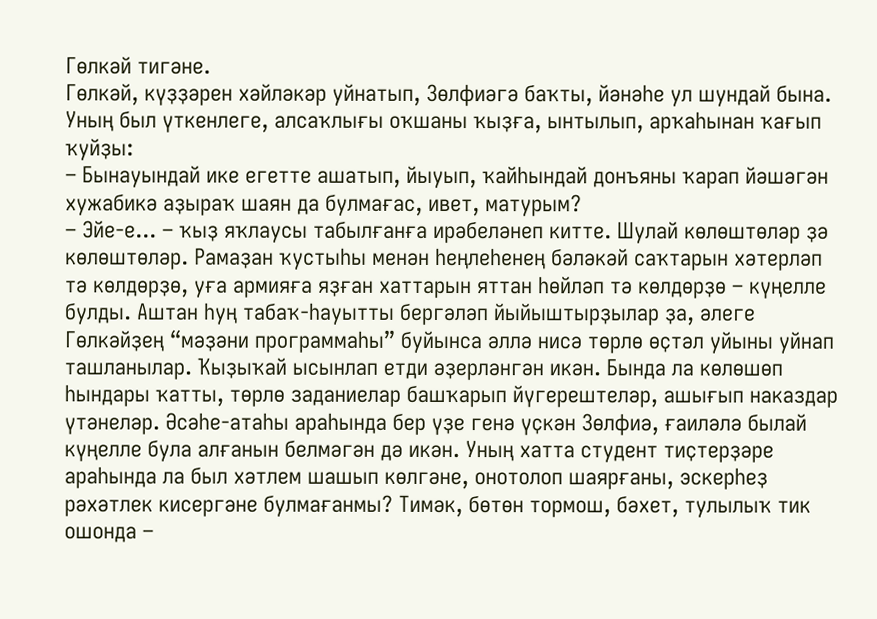Гөлкәй тигәне.
Гөлкәй, күҙҙәрен хәйләкәр уйнатып, Зөлфиәгә баҡты, йәнәһе ул шундай бына. Уның был үткенлеге, алсаҡлығы оҡшаны ҡыҙға, ынтылып, арҡаһынан ҡағып ҡуйҙы:
– Бынауындай ике егетте ашатып, йыуып, ҡайһындай донъяны ҡарап йәшәгән хужабикә аҙыраҡ шаян да булмағас, ивет, матурым?
– Эйе-е... – ҡыҙ яҡлаусы табылғанға ирәбеләнеп китте. Шулай көлөштөләр ҙә көлөштөләр. Рамаҙан ҡустыһы менән һеңлеһенең бәләкәй саҡтарын хәтерләп тә көлдөрҙө, уға армияға яҙған хаттарын яттан һөйләп тә көлдөрҙө – күңелле булды. Аштан һуң табаҡ-һауытты бергәләп йыйыштырҙылар ҙа, әлеге Гөлкәйҙең “мәҙәни программаһы” буйынса әллә нисә төрлө өҫтәл уйыны уйнап ташланылар. Ҡыҙыҡай ысынлап етди әҙерләнгән икән. Бында ла көлөшөп һындары ҡатты, төрлө заданиелар башҡарып йүгерештеләр, ашығып наказдар үтәнеләр. Әсәһе-атаһы араһында бер үҙе генә үҫкән Зөлфиә, ғаиләлә былай күңелле була алғанын белмәгән дә икән. Уның хатта студент тиҫтерҙәре араһында ла был хәтлем шашып көлгәне, онотолоп шаярғаны, эскерһеҙ рәхәтлек кисергәне булмағанмы? Тимәк, бөтөн тормош, бәхет, тулылыҡ тик ошонда –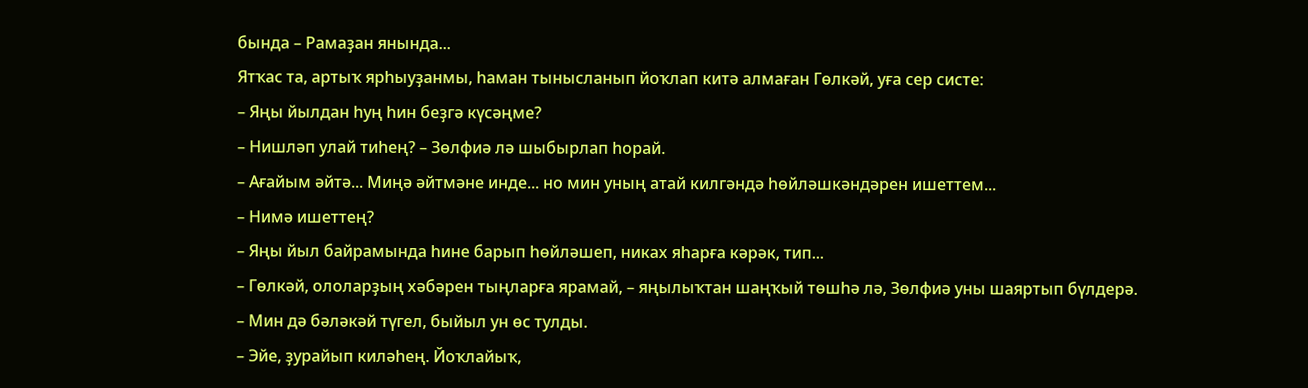бында – Рамаҙан янында...
Ятҡас та, артыҡ ярһыуҙанмы, һаман тынысланып йоҡлап китә алмаған Гөлкәй, уға сер систе:
– Яңы йылдан һуң һин беҙгә күсәңме?
– Нишләп улай тиһең? – Зөлфиә лә шыбырлап һорай.
– Ағайым әйтә... Миңә әйтмәне инде... но мин уның атай килгәндә һөйләшкәндәрен ишеттем...
– Нимә ишеттең?
– Яңы йыл байрамында һине барып һөйләшеп, никах яһарға кәрәк, тип...
– Гөлкәй, ололарҙың хәбәрен тыңларға ярамай, – яңылыҡтан шаңҡый төшһә лә, Зөлфиә уны шаяртып бүлдерә.
– Мин дә бәләкәй түгел, быйыл ун өс тулды.
– Эйе, ҙурайып киләһең. Йоҡлайыҡ,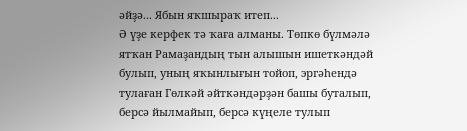әйҙә... Ябын яҡшыраҡ итеп...
Ә үҙе керфек тә ҡаға алманы. Төпкө бүлмәлә ятҡан Рамаҙандың тын алышын ишеткәндәй булып, уның яҡынлығын тойоп, эргәһендә тулаған Гөлкәй әйткәндәрҙән башы буталып, берсә йылмайып, берсә күңеле тулып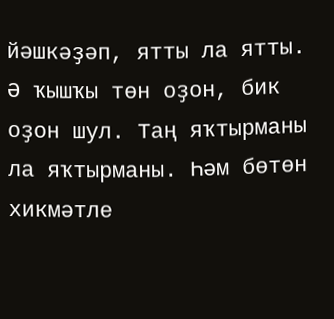йәшкәҙәп, ятты ла ятты. Ә ҡышҡы төн оҙон, бик оҙон шул. Таң яҡтырманы ла яҡтырманы. Һәм бөтөн хикмәтле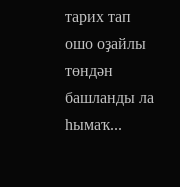тарих тап ошо оҙайлы төндән башланды ла һымаҡ...